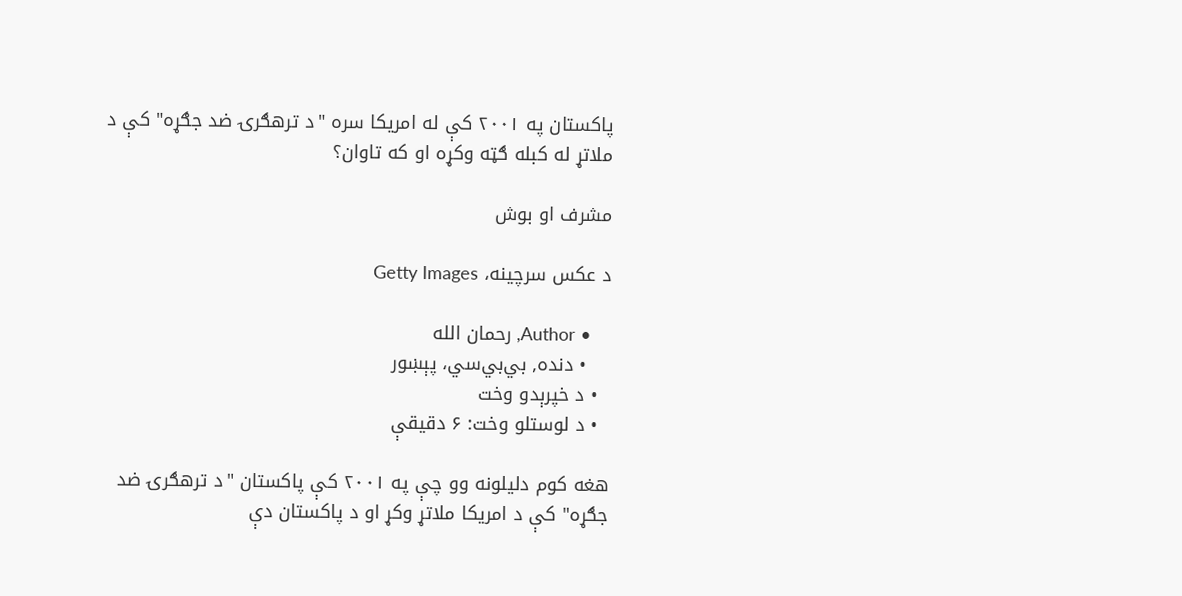پاکستان په ۲۰۰۱ کې له امریکا سره "د ترهګرۍ ضد جګړه" کې د ملاتړ له کبله ګټه وکړه او که تاوان؟

مشرف او بوش

د عکس سرچینه، Getty Images

    • Author, رحمان الله
    • دنده, بي‌بي‌سي، پېښور
  • د خپرېدو وخت
  • د لوستلو وخت: ۶ دقیقې

هغه کوم دليلونه وو چې په ۲۰۰۱ کې پاکستان "د ترهګرۍ ضد جګړه" کې د امريکا ملاتړ وکړ او د پاکستان دې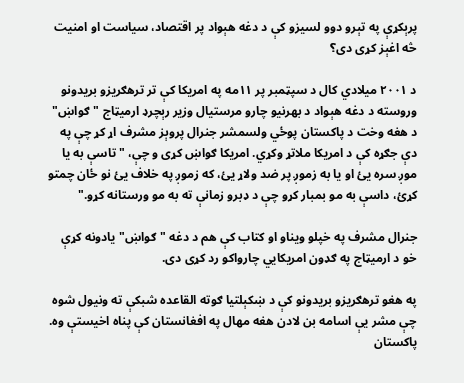پرېکړې په تېرو دوو لسيزو کې د دغه هېواد پر اقتصاد، سياست او امنيت څه اغېز کړی دی؟

د ۲۰۰۱ میلادي کال د سپټمبر پر ۱۱مه په امريکا کې تر ترهګريزو بريدونو وروسته د دغه هېواد د بهرنیو چارو مرستیال وزیر رېچرډ ارميټاج "ګواښ" د هغه وخت د پاکستان پوځي ولسمشر جنرال پروېز مشرف اړ کړ چې په دې جګړه کې د امريکا ملاتړ وکړي. امریکا ګواښ کړی و چې، "تاسې به یا موږ سره یئ او یا به زموږ پر ضد ولاړ یئ، که زموږ په خلاف یئ نو ځان چمتو کړئ، داسې به مو بمبار کړو چې د ډبرو زمانې ته به مو ورستانه کړو."

جنرال مشرف په خپلو ويناو او کتاب کې هم د دغه "ګواښ" یادونه کړې خو د ارميټاج په ګډون امريکايي چارواکو رد کړی دی.

په هغو ترهګريزو بريدونو کې د ښکېلتيا ګوته القاعده شبکې ته ونيول شوه چې مشر یې اسامه بن لادن هغه مهال په افغانستان کې پناه اخيستې وه. پاکستان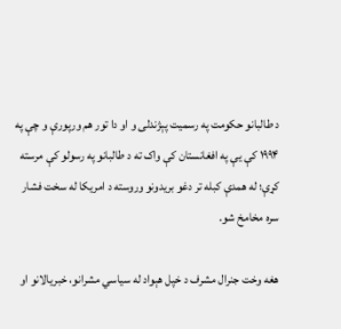د طالبانو حکومت په رسميت پېژندلی و او دا تور هم ورپورې و چې په ۱۹۹۴ کې یې په افغانستان کې واک ته د طالبانو په رسولو کې مرسته کړې؛ له همدې کبله تر دغو بریدونو وروسته د امریکا له سخت فشار سره مخامخ شو.

هغه وخت جنرال مشرف د خپل هېواد له سياسي مشرانو، خبريالانو او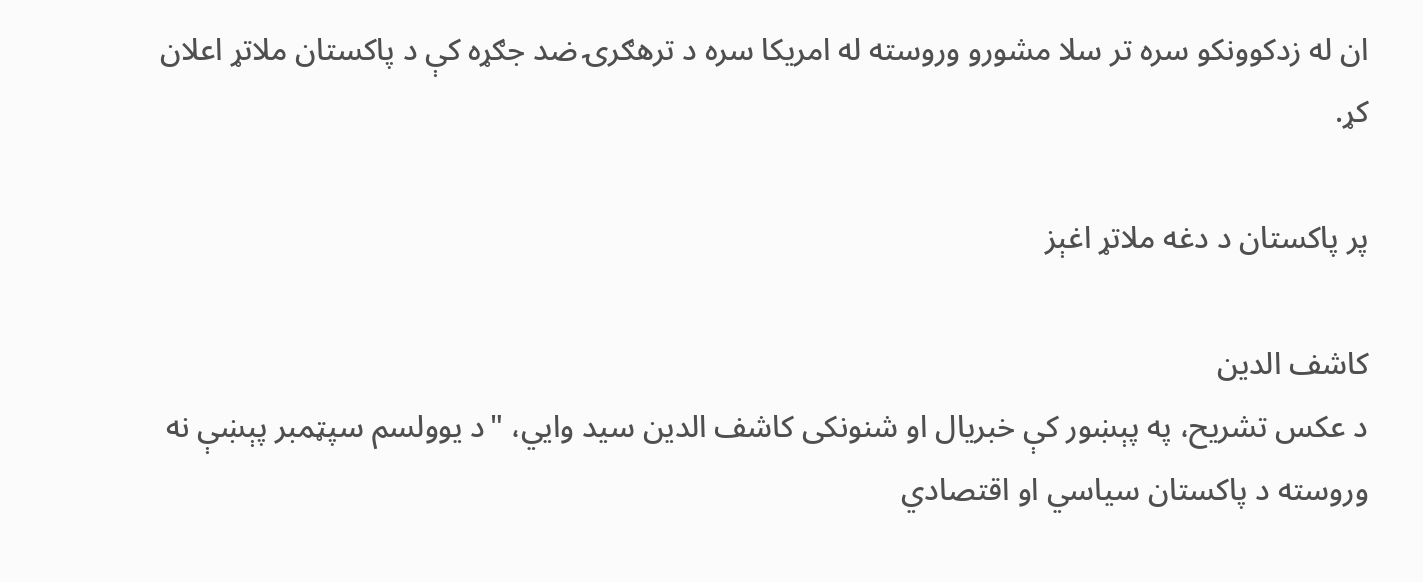ان له زدکوونکو سره تر سلا مشورو وروسته له امريکا سره د ترهګرۍ ضد جګړه کې د پاکستان ملاتړ اعلان کړ.

پر پاکستان د دغه ملاتړ اغېز

کاشف الدین
د عکس تشریح، په پېښور کې خبریال او شنونکی کاشف الدين سيد وايي، "د یوولسم سپټمبر پېښې نه وروسته د پاکستان سیاسي او اقتصادي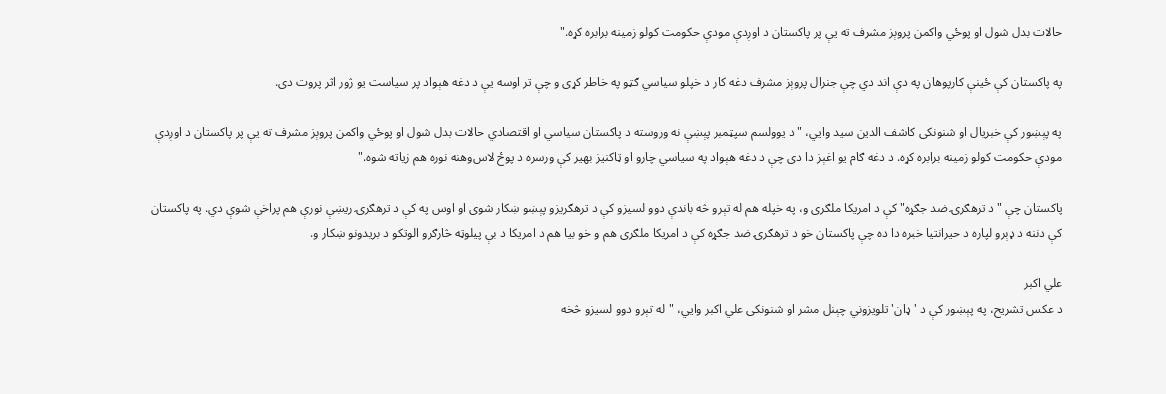حالات بدل شول او پوځي واکمن پروېز مشرف ته یې پر پاکستان د اوږدې مودې حکومت کولو زمينه برابره کړه."

په پاکستان کې ځينې کارپوهان په دې اند دي چې جنرال پروېز مشرف دغه کار د خپلو سياسي ګټو په خاطر کړی و چې تر اوسه یې د دغه هېواد پر سياست يو ژور اثر پروت دی.

په پېښور کې خبریال او شنونکی کاشف الدين سيد وايي، "د یوولسم سپټمبر پېښې نه وروسته د پاکستان سیاسي او اقتصادي حالات بدل شول او پوځي واکمن پروېز مشرف ته یې پر پاکستان د اوږدې مودې حکومت کولو زمينه برابره کړه. د دغه ګام يو اغېز دا دی چې د دغه هېواد په سياسي چارو او ټاکنيز بهير کې ورسره د پوځ لاس‌وهنه نوره هم زياته شوه."

پاکستان چې "د ترهګرۍ ضد جګړه" کې د امريکا ملګری و، په خپله هم له تېرو څه باندې دوو لسيزو کې د ترهګریزو پېښو ښکار شوی او اوس په کې د ترهګرۍ ريښې نورې هم پراخې شوې دي. په پاکستان کې دننه د ډېرو لپاره د حيرانتيا خبره دا ده چې پاکستان خو د ترهګرۍ ضد جګړه کې د امريکا ملګری هم و خو بيا هم د امريکا د بې پيلوټه څارګرو الوتکو د بريدونو ښکار و.

علي اکبر
د عکس تشریح، په پېښور کې د 'ډان' تلويزوني چېنل مشر او شنونکی علي اکبر وايي، "له تېرو دوو لسيزو څخه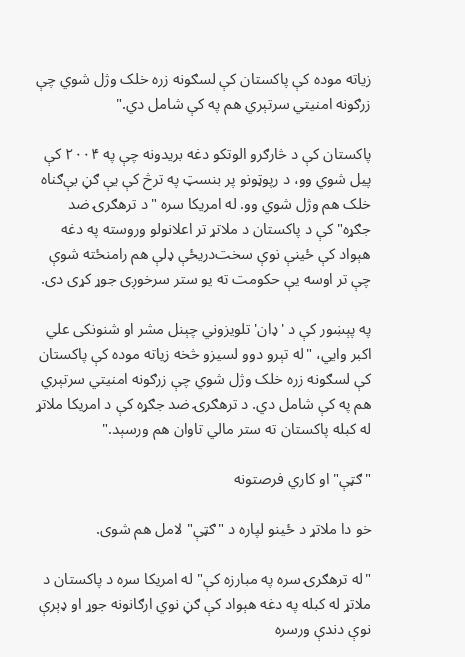زياته موده کې پاکستان کې لسګونه زره خلک وژل شوي چې زرګونه امنيتي سرتېري هم په کې شامل دي."

پاکستان کې د څارګرو الوتکو دغه بریدونه چې په ۲۰۰۴ کې پيل شوي وو، د رپوټونو پر بنسټ په ترڅ کې يې ګڼ بې‌ګناه خلک هم وژل شوي وو. له امريکا سره "د ترهګرۍ ضد جګړه" کې د پاکستان د ملاتړ تر اعلانولو وروسته په دغه هېواد کې ځينې نوې سخت‌دريځې ډلې هم رامنځته شوې چې تر اوسه يې حکومت ته يو ستر سرخوږی جوړ کړی دی.

په پېښور کې د 'ډان' تلويزوني چېنل مشر او شنونکی علي اکبر وايي، "له تېرو دوو لسيزو څخه زياته موده کې پاکستان کې لسګونه زره خلک وژل شوي چې زرګونه امنيتي سرتېري هم په کې شامل دي. د ترهګرۍ ضد جګړه کې د امریکا ملاتړ له کبله پاکستان ته ستر مالي تاوان هم ورسېد."

"ګټې" او کاري فرصتونه

خو دا ملاتړ د ځينو لپاره د "ګټې" لامل هم شوی.

"له ترهګرۍ سره په مبارزه کې" له امریکا سره د پاکستان د ملاتړ له کبله په دغه هېواد کې ګڼ نوي ارګانونه جوړ او ډېرې نوې دندې ورسره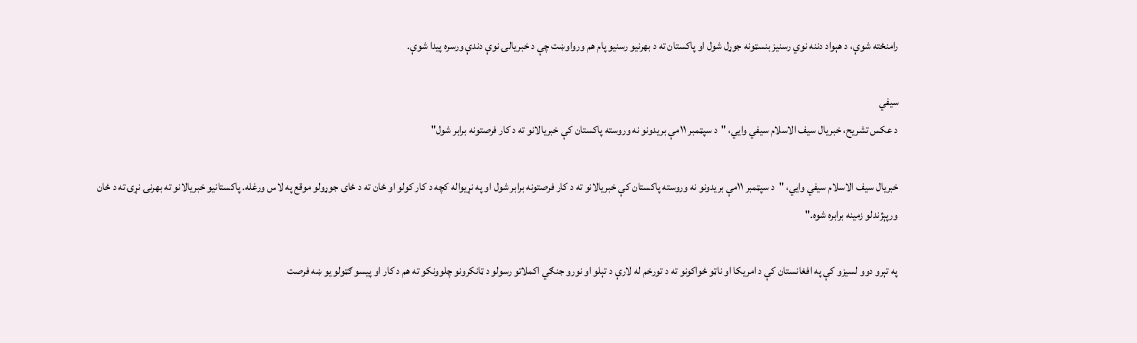رامنځته شوې، د هېواد دننه نوي رسنيز بنسټونه جوړل شول او پاکستان ته د بهرنيو رسنیو پام هم ورواوښت چې د خبريالۍ نوې دندې ورسره پيدا شوې.

سیفي
د عکس تشریح، خبريال سيف الاسلام سيفي وايي، "د سپټمبر ۱۱مې بريدونو نه وروسته پاکستان کې خبريالانو ته د کار فرصتونه برابر شول"

خبريال سيف الاسلام سيفي وايي، "د سپټمبر ۱۱مې بريدونو نه وروسته پاکستان کې خبريالانو ته د کار فرصتونه برابر شول او په نړيواله کچه د کار کولو او ځان ته د ځای جوړولو موقع په لاس ورغله. پاکستانیو خبریالانو ته بهرنۍ نړۍ ته د ځان ورپېژندلو زمينه برابره شوه."

په تېرو دوو لسيزو کې په افغانستان کې د امريکا او ناټو ځواکونو ته د تورخم له لارې د تېلو او نورو جنګي اکملاتو رسولو د ټانکرونو چلوونکو ته هم د کار او پيسو ګټولو يو ښه فرصت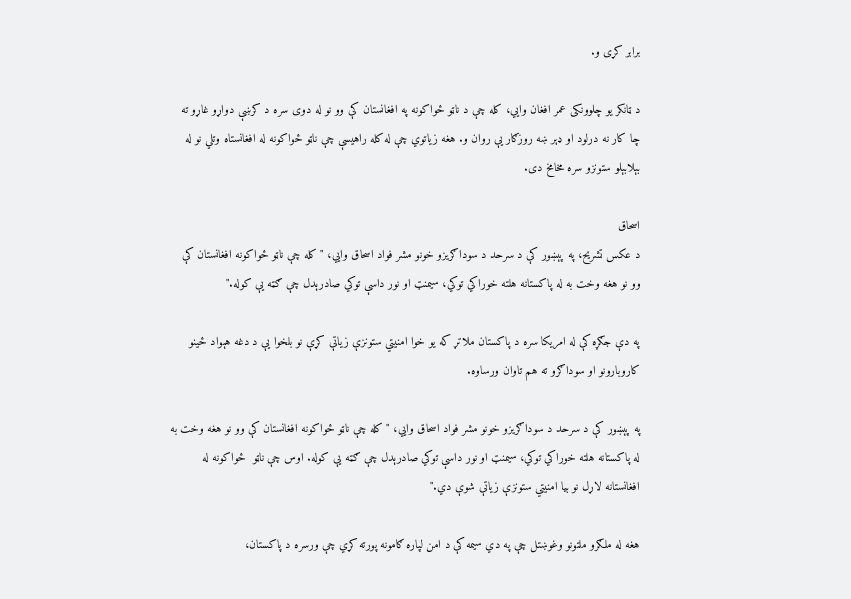برابر کړی و.

د ټانکر يو چلوونکی عمر افغان وايي، کله چې د ناټو ځواکونه په افغانستان کې وو نو له دوی سره د کرښې دواړو غاړو ته چا کار نه درلود او ډېر ښه روزګار یې روان و. هغه زیاتوي چې له کله راهیسې چې ناټو ځواکونه له افغانستاه وتلي نو له بېلابېلو ستونزو سره مخامخ دی.

اسحاق
د عکس تشریح، په پېښور کې د سرحد د سوداګریزو خونو مشر فواد اسحاق وايي، "کله چې ناټو ځواکونه افغانستان کې وو نو هغه وخت به له پاکستانه هلته خوراکي توکي، سيمنټ او نور داسې توکي صادرېدل چې ګټه يې کوله."

په دې جګړه کې له امریکا سره د پاکستان ملاتړ که یو خوا امنیتي ستونزې زیاتې کړې نو بلخوا یې د دغه هېواد ځينو کاروبارونو او سوداګرو ته هم تاوان ورساوه.

په پېښور کې د سرحد د سوداګریزو خونو مشر فواد اسحاق وايي، "کله چې ناټو ځواکونه افغانستان کې وو نو هغه وخت به له پاکستانه هلته خوراکي توکي، سيمنټ او نور داسې توکي صادرېدل چې ګټه يې کوله. اوس چې ناټو ‍ ځواکونه له افغانستانه لاړل نو بيا امنيتي ستونزې زياتې شوې دي."

هغه له ملګرو ملتونو وغوښتل چې په دي سيمه کې د امن لپاره ګامونه پورته کړي چې ورسره د پاکستان،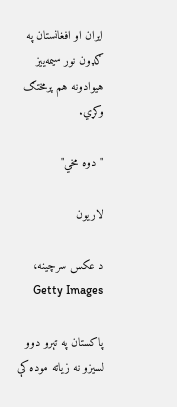ايران او افغانستان په ګډون نور سيمه‌ييز هيوادونه هم پرمختګ وکړي.

"دوه مخي"

لاریون

د عکس سرچینه، Getty Images

پاکستان په تېرو دوو لسيزو نه زیاته موده کې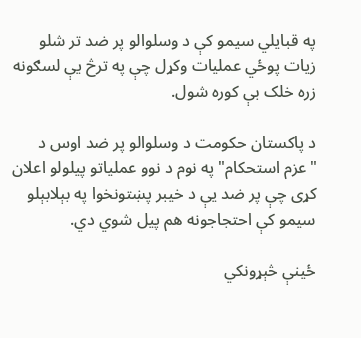په قبايلي سيمو کې د وسلوالو پر ضد تر شلو زيات پوځي عمليات وکړل چې په ترڅ یې لسګونه زره خلک بې کوره شول.

د پاکستان حکومت د وسلوالو پر ضد اوس د "عزم استحکام" په نوم د نوو عملياتو پيلولو اعلان کړی چې پر ضد یې د خيبر پښتونخوا په بېلابېلو سيمو کې احتجاجونه هم پيل شوي دي.

ځينې څېړونکي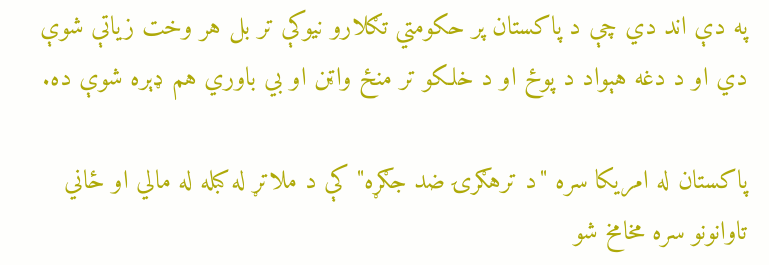په دې اند دي چې د پاکستان پر حکومتي تګلارو نيوکې تر بل هر وخت زياتې شوې دي او د دغه هېواد د پوځ او د خلکو تر منځ واټن او بي باوري هم ډېره شوې ده.

پاکستان له امريکا سره "د ترهګرۍ ضد جګړه" کې د ملاتړ له کبله له مالي او ځاني تاوانونو سره مخامخ شو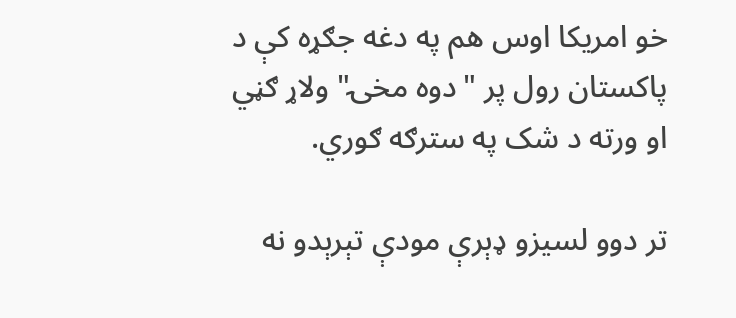خو امريکا اوس هم په دغه جګړه کې د پاکستان رول پر "دوه مخۍ" ولاړ ګڼي او ورته د شک په سترګه ګوري.

تر دوو لسيزو ډېرې مودې تېرېدو نه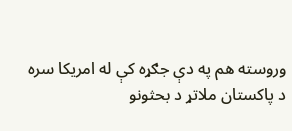وروسته هم په دې جګړه کې له امریکا سره د پاکستان ملاتړ د بحثونو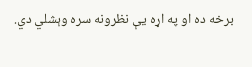برخه ده او په اړه یې نظرونه سره وېشلي دي.